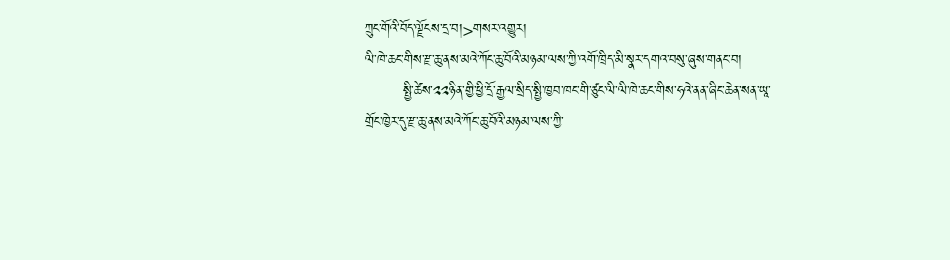ཀྲུང་གོའི་བོད་ལྗོངས་དྲ་བ།>གསར་འགྱུར།
ལི་ཁེ་ཆང་གིས་རྫ་ཆུ་ནས་མའེ་ཀོང་ཆུ་བོའི་མཉམ་ལས་ཀྱི་འགོ་ཁྲིད་མི་སྣར་དགའ་བསུ་ཞུས་གནང་བ།
        སྤྱི་ཚེས་༢༢ཉིན་གྱི་ཕྱི་དྲོ་རྒྱལ་སྲིད་སྤྱི་ཁྱབ་ཁང་གི་ཙུང་ལི་ལི་ཁེ་ཆང་གིས་ཧའེ་ནན་ཞིང་ཆེན་སན་ཡཱ་གྲོང་ཁྱེར་དུ་རྫ་ཆུ་ནས་མའེ་ཀོང་ཆུ་བོའི་མཉམ་ལས་ཀྱི་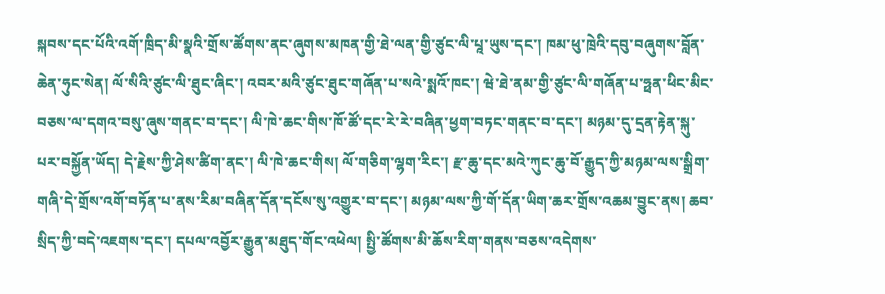སྐབས་དང་པོའི་འགོ་ཁྲིད་མི་སྣའི་གྲོས་ཚོགས་ནང་ཞུགས་མཁན་གྱི་ཐེ་ལན་གྱི་ཙུང་ལི་པཱ་ཡུས་དང་། ཁམ་ཕུ་ཁྲེའི་དབུ་བཞུགས་བློན་ཆེན་ཧུང་སེན། ལོ་སིའི་ཙུང་ལི་ཐུང་ཞིང་། འབར་མའི་ཙུང་ཐུང་གཞོན་པ་སའེ་སྨའོ་ཁང་། ཝེ་ཐེ་ནམ་གྱི་ཙུང་ལི་གཞོན་པ་ཧྥན་ཕིང་མིང་བཅས་ལ་དགའ་བསུ་ཞུས་གནང་བ་དང་། ལི་ཁེ་ཆང་གིས་ཁོ་ཚོ་དང་རེ་རེ་བཞིན་ཕྱག་བཏང་གནང་བ་དང་། མཉམ་དུ་དྲན་རྟེན་སྐུ་པར་བསྐྱོན་ཡོད། དེ་རྗེས་ཀྱི་ཤེས་ཚིག་ནང་། ལི་ཁེ་ཆང་གིས། ལོ་གཅིག་ལྷག་རིང་། རྫ་ཆུ་དང་མའེ་ཀུང་ཆུ་བོ་རྒྱུད་ཀྱི་མཉམ་ལས་སྒྲིག་གཞི་དེ་གྲོས་འགོ་བཏོན་པ་ནས་རིམ་བཞིན་དོན་དངོས་སུ་འགྱུར་བ་དང་། མཉམ་ལས་ཀྱི་གོ་དོན་ཡིག་ཆར་གྲོས་འཆམ་བྱུང་ནས། ཆབ་སྲིད་ཀྱི་བདེ་འཇགས་དང་། དཔལ་འབྱོར་རྒྱུན་མཐུད་གོང་འཕེལ། སྤྱི་ཚོགས་མི་ཆོས་རིག་གནས་བཅས་འདེགས་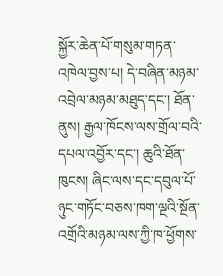སྐྱོར་ཆེན་པོ་གསུམ་གཏན་འཁེལ་བྱས་པ། དེ་བཞིན་མཉམ་འབྲེལ་མཉམ་མཐུད་དང་། ཐོན་ནུས། རྒྱལ་ཁོངས་ལས་གྲོལ་བའི་དཔལ་འབྱོར་དང་། ཆུའི་ཐོན་ཁུངས། ཞིང་ལས་དང་དབུལ་པོ་ཉུང་གཏོང་བཅས་ཁག་ལྔའི་སྔོན་འགྲོའི་མཉམ་ལས་ཀྱི་ཁ་ཕྱོགས་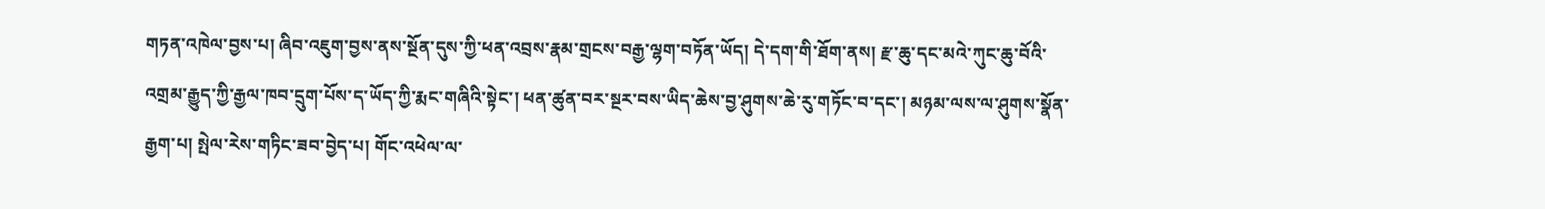གཏན་འཁེལ་བྱས་པ། ཞིབ་འཇུག་བྱས་ནས་སྔོན་དུས་ཀྱི་ཕན་འབྲས་རྣམ་གྲངས་བརྒྱ་ལྷག་བཏོན་ཡོད། དེ་དག་གི་ཐོག་ནས། རྫ་ཆུ་དང་མའེ་ཀུང་ཆུ་བོའི་འགྲམ་རྒྱུད་ཀྱི་རྒྱལ་ཁབ་དྲུག་པོས་ད་ཡོད་ཀྱི་རྨང་གཞིའི་སྟེང་། ཕན་ཚུན་བར་སྔར་བས་ཡིད་ཆེས་བྱ་ཤུགས་ཆེ་རུ་གཏོང་བ་དང་། མཉམ་ལས་ལ་ཤུགས་སྣོན་རྒྱག་པ། སྤེལ་རེས་གཏིང་ཟབ་བྱེད་པ། གོང་འཕེལ་ལ་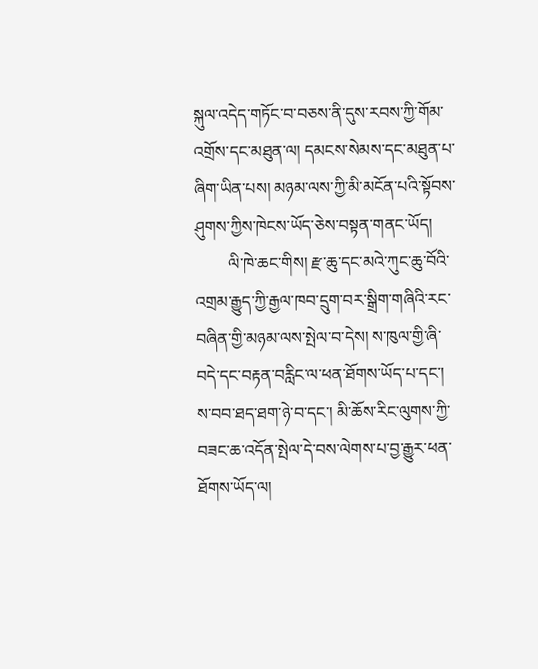སྐུལ་འདེད་གཏོང་བ་བཅས་ནི་དུས་རབས་ཀྱི་གོམ་འགྲོས་དང་མཐུན་ལ། དམངས་སེམས་དང་མཐུན་པ་ཞིག་ཡིན་པས། མཉམ་ལས་ཀྱི་མི་མངོན་པའི་སྟོབས་ཤུགས་ཀྱིས་ཁེངས་ཡོད་ཅེས་བསྟན་གནང་ཡོད།
        ལི་ཁེ་ཆང་གིས། རྫ་ཆུ་དང་མའེ་ཀུང་ཆུ་བོའི་འགྲམ་རྒྱུད་ཀྱི་རྒྱལ་ཁབ་དྲུག་བར་སྒྲིག་གཞིའི་རང་བཞིན་གྱི་མཉམ་ལས་སྤེལ་བ་དེས། ས་ཁུལ་གྱི་ཞི་བདེ་དང་བརྟན་བརླིང་ལ་ཕན་ཐོགས་ཡོད་པ་དང་། ས་བབ་ཐད་ཐག་ཉེ་བ་དང་། མི་ཆོས་རིང་ལུགས་ཀྱི་བཟང་ཆ་འདོན་སྤེལ་དེ་བས་ལེགས་པ་བྱ་རྒྱུར་ཕན་ཐོགས་ཡོད་ལ།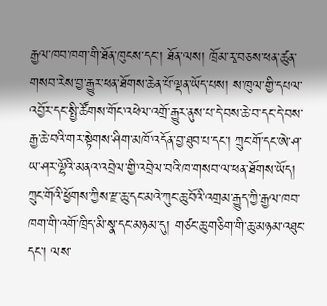རྒྱལ་ཁབ་ཁག་གི་ཐོན་ཁུངས་དང་། ཐོན་ལས། ཁྲོམ་རྭ་བཅས་ཕན་ཚུན་གསབ་རེས་བྱ་རྒྱུར་ཕན་ཐོགས་ཆེན་པོ་ལྡན་ཡོད་པས། ས་ཁུལ་གྱི་དཔལ་འབྱོར་དང་སྤྱི་ཚོགས་གོང་འཕེལ་འགྲོ་རྒྱུར་ནུས་པ་དེ་བས་ཆེ་བ་དང་དེ་བས་རྒྱ་ཆེ་བའི་གར་སྟེགས་ཤིག་མཁོ་འདོན་བྱ་ཐུབ་པ་དང་། ཀྲུང་གོ་དང་ཨེ་ཤ་ཡ་ཤར་ལྷོའི་མནའ་འབྲེལ་གྱི་འབྲེལ་བའི་ཁ་གསབ་ལ་ཕན་ཐོགས་ཡོད། ཀྲུང་གོའི་ཕྱོགས་ཀྱིས་རྫ་ཆུ་དང་མའེ་ཀུང་ཆུ་བོའི་འགྲམ་རྒྱུད་ཀྱི་རྒྱལ་ཁབ་ཁག་གི་འགོ་ཁྲིད་མི་སྣ་དང་མཉམ་དུ། གཙང་ཆུ་གཅིག་གི་ཆུ་མཉམ་འཐུང་དང་། ལས་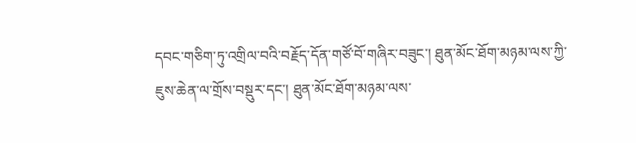དབང་གཅིག་ཏུ་འགྲིལ་བའི་བརྗོད་དོན་གཙོ་བོ་གཞིར་བཟུང་། ཐུན་མོང་ཐོག་མཉམ་ལས་ཀྱི་ཇུས་ཆེན་ལ་གྲོས་བསྡུར་དང་། ཐུན་མོང་ཐོག་མཉམ་ལས་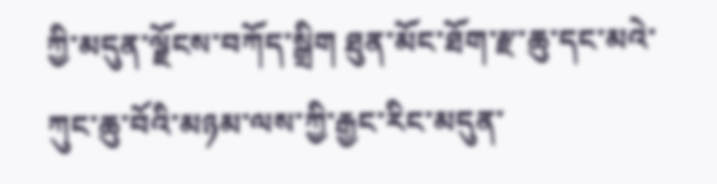ཀྱི་མདུན་ལྗོངས་བཀོད་སྒྲིག ཐུན་མོང་ཐོག་རྫ་ཆུ་དང་མའེ་ཀུང་ཆུ་བོའི་མཉམ་ལས་ཀྱི་རྒྱང་རིང་མདུན་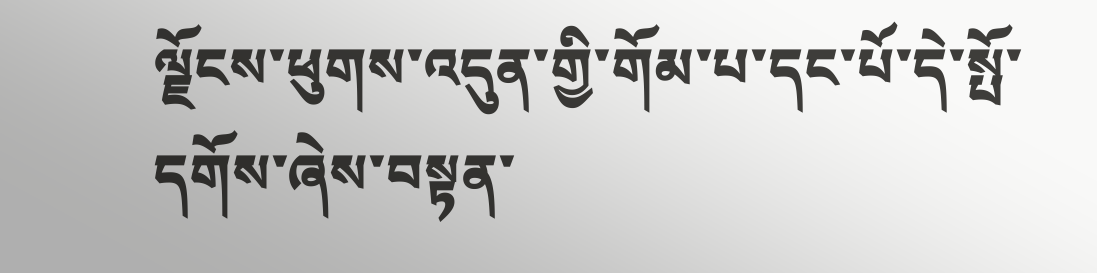ལྗོངས་ཕུགས་འདུན་གྱི་གོམ་པ་དང་པོ་དེ་སྤོ་དགོས་ཞེས་བསྟན་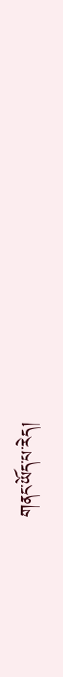གནང་ཡོད་པ་རེད།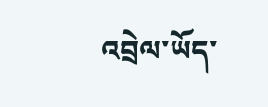འབྲེལ་ཡོད་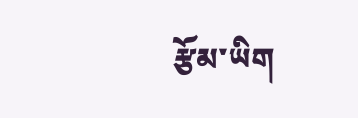རྩོམ་ཡིག